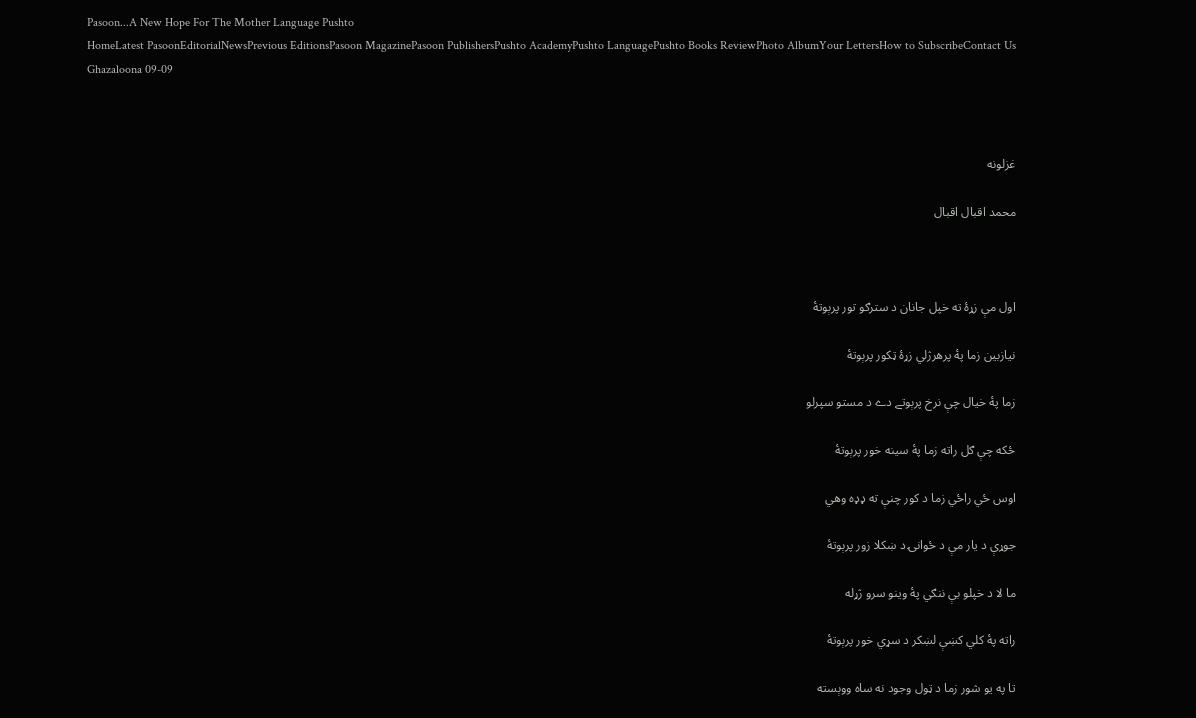Pasoon...A New Hope For The Mother Language Pushto
HomeLatest PasoonEditorialNewsPrevious EditionsPasoon MagazinePasoon PublishersPushto AcademyPushto LanguagePushto Books ReviewPhoto AlbumYour LettersHow to SubscribeContact Us
Ghazaloona 09-09



غزلونه

محمد اقبال اقبال



اول مې زړۀ ته خپل جانان د سترګو تور پرېوتۀ

نيازبين زما پۀ پرهرژلي زړۀ ټکور پرېوتۀ

زما پۀ خيال چې نرخ پرېوتے دے د مستو سپرلو

ځکه چې ګل راته زما پۀ سينه خور پرېوتۀ

اوس ځي راځي زما د کور چنې ته ډډه وهي

جوړې د يار مې د ځوانۍ د ښکلا زور پرېوتۀ

ما لا د خپلو بې ننګي پۀ وينو سرو ژړله

راته پۀ کلي کښې لښکر د سړي خور پرېوتۀ

تا په يو شور زما د ټول وجود نه ساه ووېسته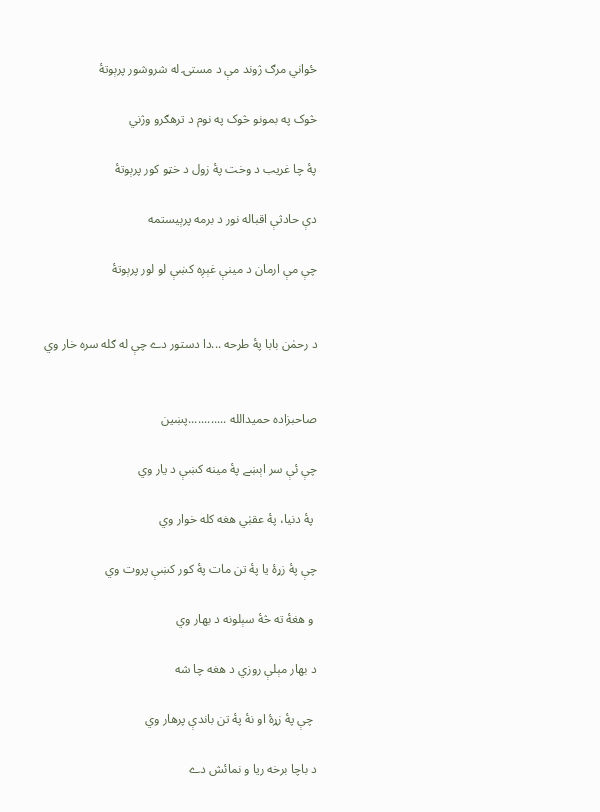ځواني مرګ ژوند مې د مستۍ له شروشور پرېوتۀ

څوک په بمونو څوک په نوم د ترهګرو وژني

پۀ چا غريب د وخت پۀ زول د خټو کور پرېوتۀ

دې حادثې اقباله نور د برمه پرېيستمه

چې مې ارمان د مينې غېږه کښې لو لور پرېوتۀ


د رحمٰن بابا پۀ طرحه ...دا دستور دے چې له ګله سره خار وي


صاحبزاده حميدالله ............پښين

چې ئې سر اېښے پۀ مينه کښې د يار وي

 پۀ دنيا، پۀ عقبٰي هغه کله خوار وي

چې پۀ زړۀ يا پۀ تن مات پۀ کور کښې پروت وي

 و هغۀ ته څۀ سېلونه د بهار وي

د بهار مېلې روزي د هغه چا شه

 چې پۀ زړۀ او نۀ پۀ تن باندې پرهار وي

د باچا برخه ريا و نمائش دے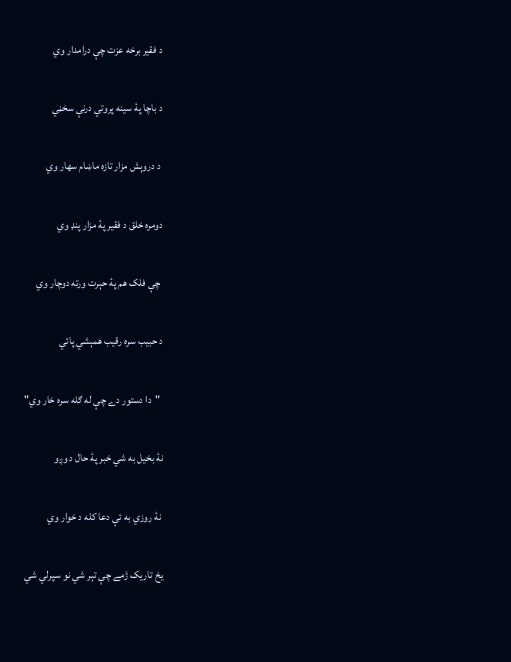د فقير برخه عزت چې درامدار وي

د باچا پۀ سينه پروتي درنې سخڼي

 د دروېش مزار تازه ماښام سهار وي

دومره خلق د فقير پۀ مزار پنډ وي

 چې فلک هم پۀ حېرت ورته دوچار وي

د حبيب سره رقيب همېشي پائي

 "دا دستور دے چې له ګله سره خار وي"

نۀ بخيل به شي خبر پۀ حال د وږو

 نۀ روزي به ئې دعا کله د خوار وي

يخ تاريک ژمے چې تېر شي نو سپرلي شي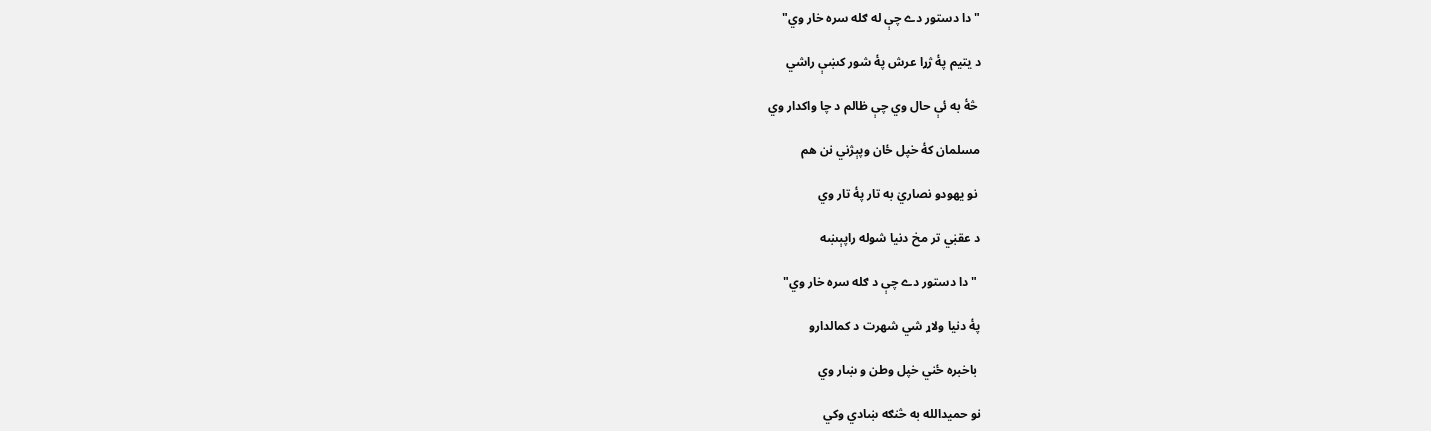"دا دستور دے چې له ګله سره خار وي"

د يتيم پۀ ژړا عرش پۀ شور کښې راشي

 څۀ به ئې حال وي چې ظالم د چا واکدار وي

مسلمان کۀ خپل ځان وپېژني نن هم

 نو يهودو نصاريٰ به تار پۀ تار وي

د عقبٰي تر مخ دنيا شوله راپېښه

 "دا دستور دے چې د ګله سره خار وي"

پۀ دنيا ولاړ شي شهرت د کمالدارو

 باخبره ځني خپل وطن و ښار وي

نو حميدالله به څنګه ښادي وکي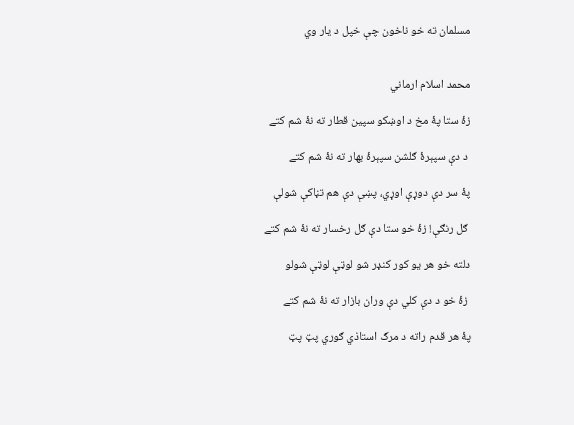مسلمان ته خو ناخون چې خپل د يار وي


محمد اسلام ارماني

زۀ ستا پۀ مخ د اوښکو سپين قطار ته نۀ شم کتے

 د دې سپېرۀ ګلشن سپېرۀ بهار ته نۀ شم کتے

پۀ سر دې دوړې اوړي، پښې دې هم تڼاکې شولې

 ګل رنګې! زۀ خو ستا دې ګل رخسار ته نۀ شم کتے

دلته خو هر يو کور کنډر شو لوټې لوټې شولو

 زۀ خو د دې کلي دې وران بازار ته نۀ شم کتے

پۀ هر قدم راته د مرګ استاذي ګوري پټ پټ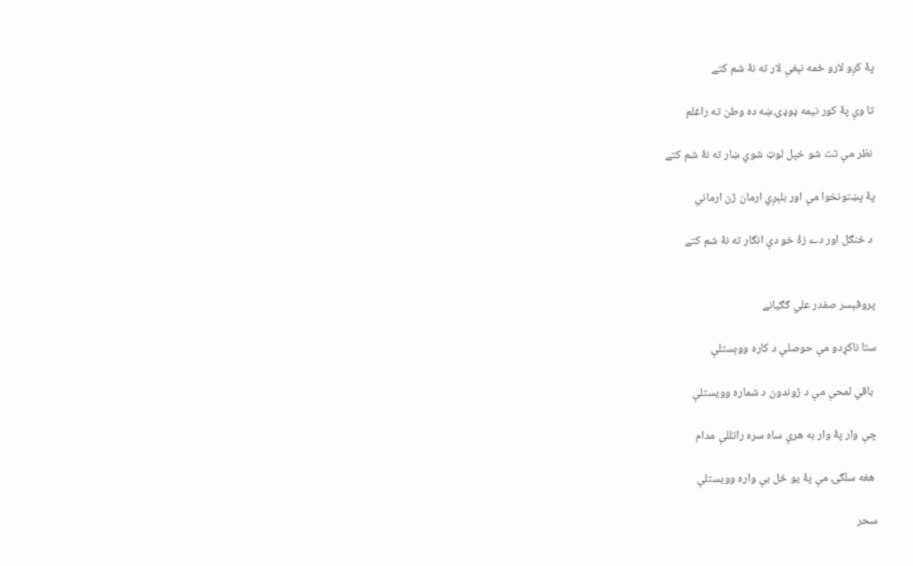پۀ کږو لارو ځمه نېغې لار ته نۀ شم کتے

تا وې پۀ کور نيمه ډوډۍ ښه ده وطن ته راغلم

 نظر مې تت شو خپل لوټ شوي ښار ته نۀ شم کتے

پۀ پښتونخوا مې اور بلېږي ارمان ژن ارماني

 د ځنګل اور دے زۀ خو دې انګار ته نۀ شم کتے


پروفېسر صفدر علي ګګيانے

ستا ناکړدو مې حوصلې د کاره ووېستلې

 باقي لمحې مې د ژوندون د شماره وويستلې

چې وار پۀ وار به هرې ساه سره راتللې مدام

 هغه سلګۍ مې پۀ يو ځل بې واره وويستلې

سحر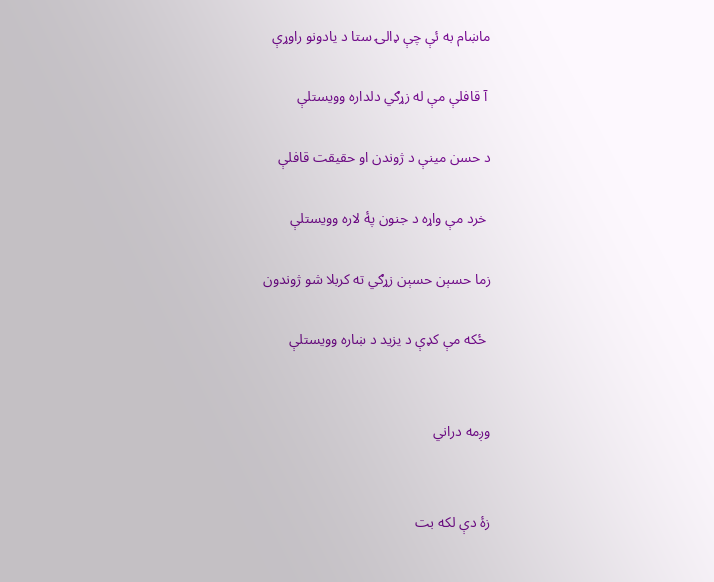ماښام به ئې چې ډالۍ ستا د يادونو راوړې

 آ قافلې مې له زړګي دلداره وويستلې

د حسن مينې د ژوندن او حقيقت قافلې

 خرد مې واړه د جنون پۀ لاره وويستلې

زما حسېن حسېن زړګي ته کربلا شو ژوندون

 ځکه مې کډې د يزيد د ښاره وويستلې


وږمه دراني


زۀ دې لکه بت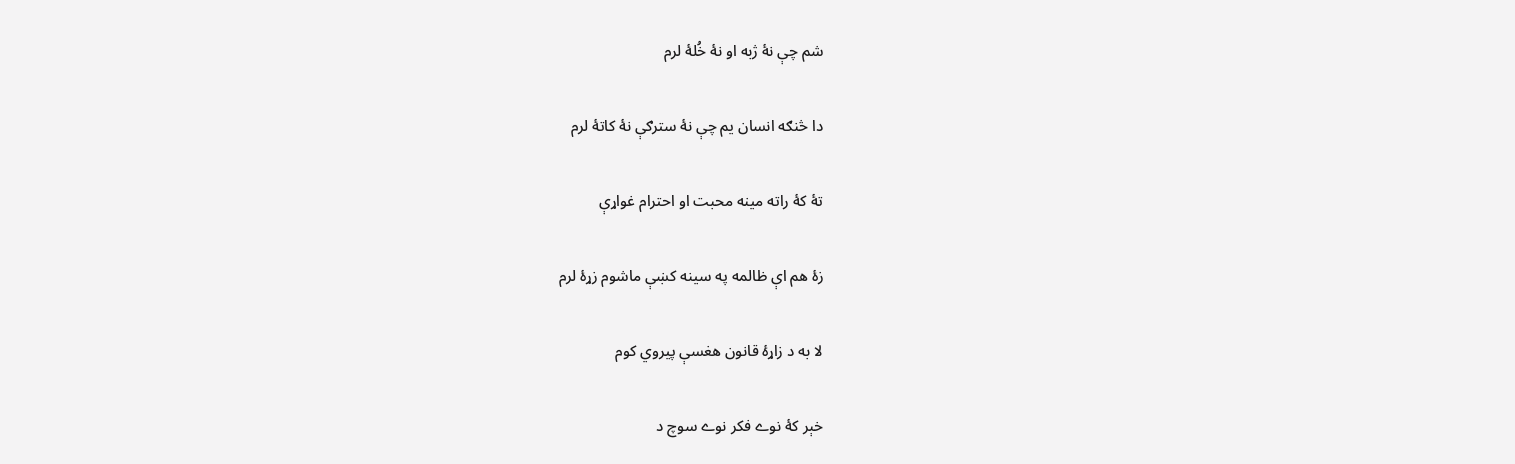شم چې نۀ ژبه او نۀ خُلۀ لرم

دا څنګه انسان يم چې نۀ سترګې نۀ کاتۀ لرم

تۀ کۀ راته مينه محبت او احترام غواړې

زۀ هم اې ظالمه په سينه کښې ماشوم زړۀ لرم

لا به د زاړۀ قانون هغسې پيروي کوم

خېر کۀ نوے فکر نوے سوچ د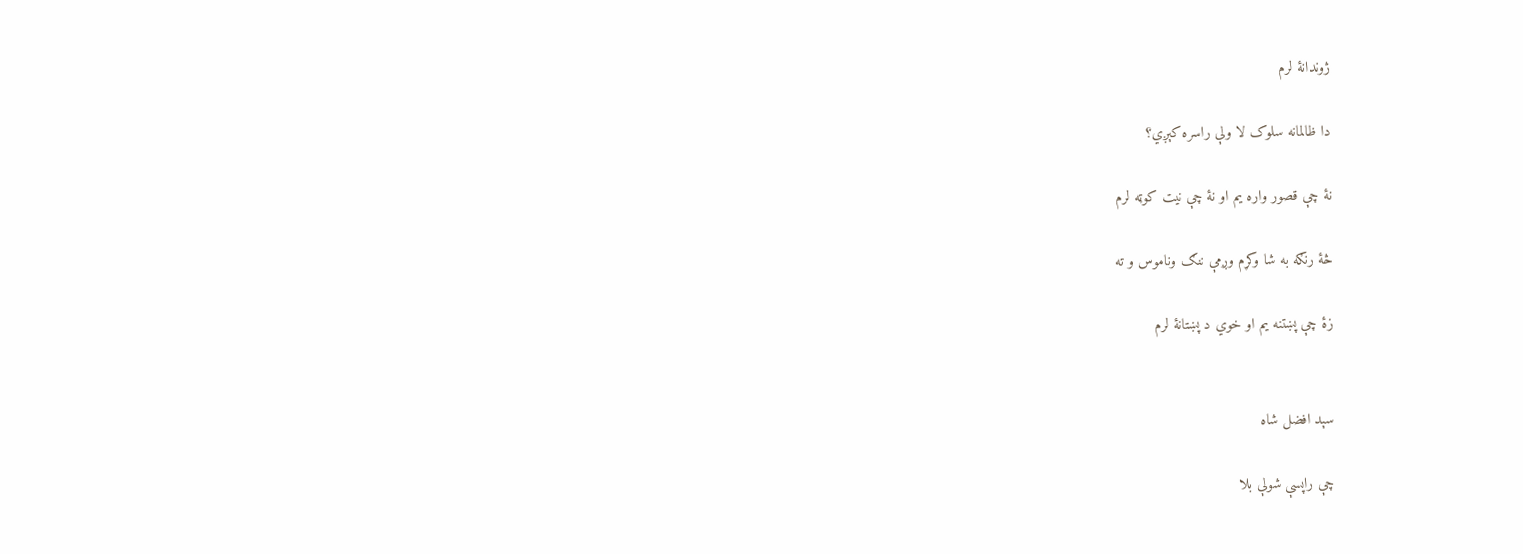ژوندانۀ لرم

دا ظالمانه سلوک لا ولې راسره کېږي؟

نۀ چې قصور واره يم او نۀ چې نيت کوټه لرم

څۀ رنګه به شا وکړم وږمې ننګ وناموس و ته

زۀ چې پښتنه يم او خوي د پښتانۀ لرم


سېد افضل شاه

چې راپسې شولې بلا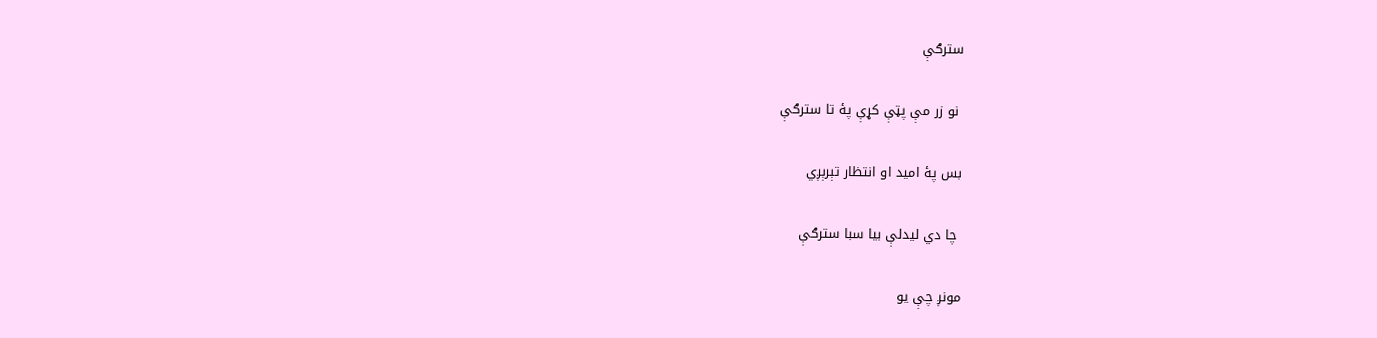سترګې

 نو زر مې پټې کړې پۀ تا سترګې

بس پۀ اميد او انتظار تېرېږي

 چا دي ليدلې بيا سبا سترګې

مونږ چې يو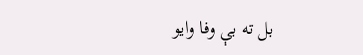بل ته بې وفا وايو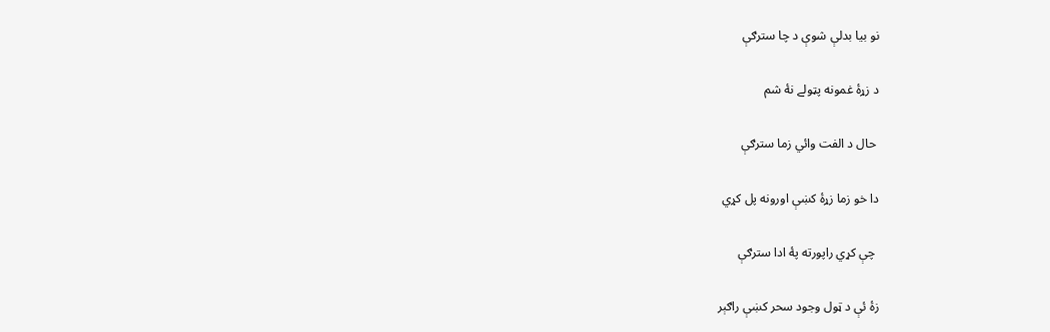نو بيا بدلې شوې د چا سترګې

د زړۀ غمونه پټولے نۀ شم

 حال د الفت وائي زما سترګې

دا خو زما زړۀ کښې اورونه پل کړي

 چې کړي راپورته پۀ ادا سترګې

زۀ ئې د ټول وجود سحر کښې راګېر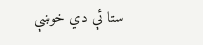ستا ئې دي خوښې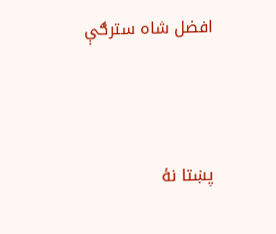افضل شاه سترګې



پښتا نۀ